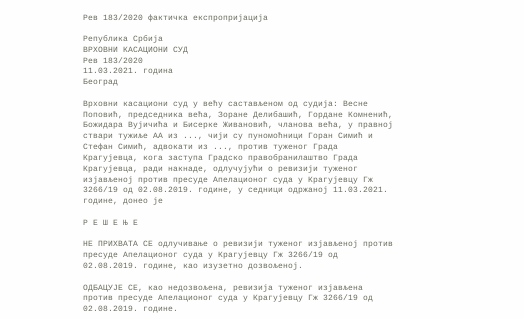Рев 183/2020 фактичка експропријација

Република Србија
ВРХОВНИ КАСАЦИОНИ СУД
Рев 183/2020
11.03.2021. година
Београд

Врховни касациони суд у већу састављеном од судија: Весне Поповић, председника већа, Зоране Делибашић, Гордане Комненић, Божидара Вујичића и Бисерке Живановић, чланова већа, у правној ствари тужиље АА из ..., чији су пуномоћници Горан Симић и Стефан Симић, адвокати из ..., против туженог Града Крагујевца, кога заступа Градско правобранилаштво Града Крагујевца, ради накнаде, одлучујући о ревизији туженог изјављеној против пресуде Апелационог суда у Крагујевцу Гж 3266/19 од 02.08.2019. године, у седници одржаној 11.03.2021. године, донео је

Р Е Ш Е Њ Е

НЕ ПРИХВАТА СЕ одлучивање о ревизији туженог изјављеној против пресуде Апелационог суда у Крагујевцу Гж 3266/19 од 02.08.2019. године, као изузетно дозвољеној.

ОДБАЦУЈЕ СЕ, као недозвољена, ревизија туженог изјављена против пресуде Апелационог суда у Крагујевцу Гж 3266/19 од 02.08.2019. године.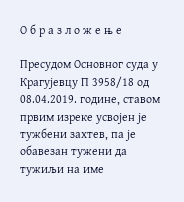О б р а з л о ж е њ е

Пресудом Основног суда у Крагујевцу П 3958/18 од 08.04.2019. године, ставом првим изреке усвојен је тужбени захтев, па је обавезан тужени да тужиљи на име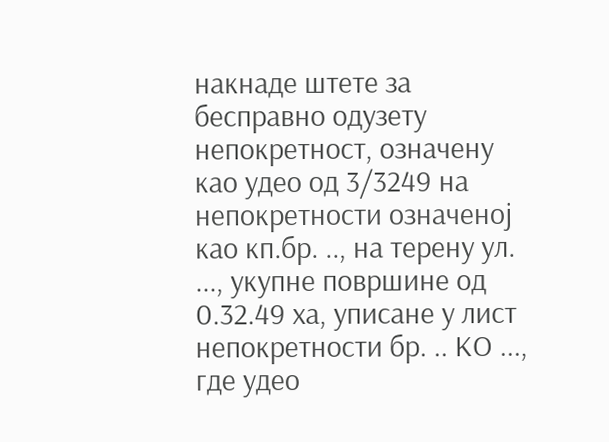накнаде штете за бесправно одузету непокретност, означену као удео од 3/3249 на непокретности означеној као кп.бр. .., на терену ул. ..., укупне површине од 0.32.49 ха, уписане у лист непокретности бр. .. КО ..., где удео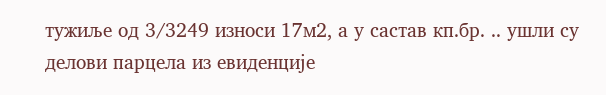тужиље од 3/3249 износи 17м2, а у састав кп.бр. .. ушли су делови парцела из евиденције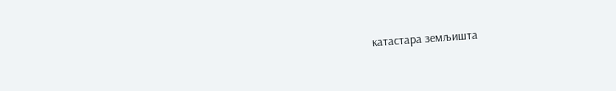катастара земљишта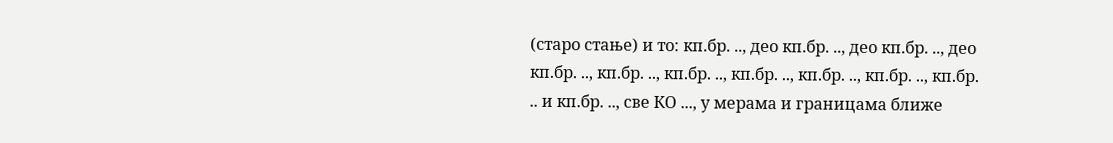(старо стање) и то: кп.бр. .., део кп.бр. .., део кп.бр. .., део кп.бр. .., кп.бр. .., кп.бр. .., кп.бр. .., кп.бр. .., кп.бр. .., кп.бр. .. и кп.бр. .., све КО ..., у мерама и границама ближе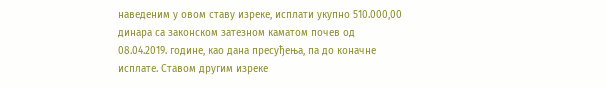наведеним у овом ставу изреке, исплати укупно 510.000,00 динара са законском затезном каматом почев од 08.04.2019. године, као дана пресуђења, па до коначне исплате. Ставом другим изреке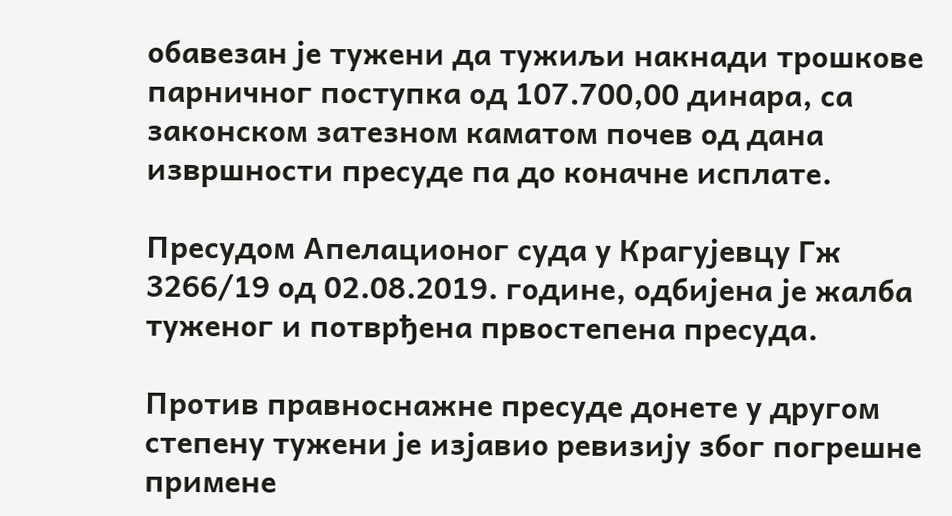обавезан је тужени да тужиљи накнади трошкове парничног поступка од 107.700,00 динара, са законском затезном каматом почев од дана извршности пресуде па до коначне исплате.

Пресудом Апелационог суда у Крагујевцу Гж 3266/19 од 02.08.2019. године, одбијена је жалба туженог и потврђена првостепена пресуда.

Против правноснажне пресуде донете у другом степену тужени је изјавио ревизију због погрешне примене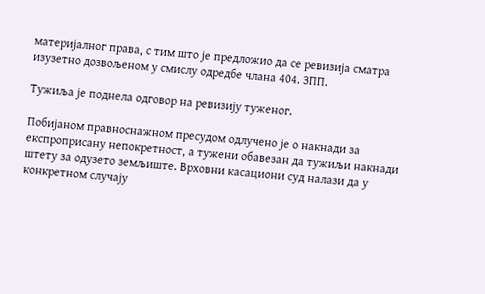материјалног права, с тим што је предложио да се ревизија сматра изузетно дозвољеном у смислу одредбе члана 404. ЗПП.

Тужиља је поднела одговор на ревизију туженог.

Побијаном правноснажном пресудом одлучено је о накнади за експроприсану непокретност, а тужени обавезан да тужиљи накнади штету за одузето земљиште. Врховни касациони суд налази да у конкретном случају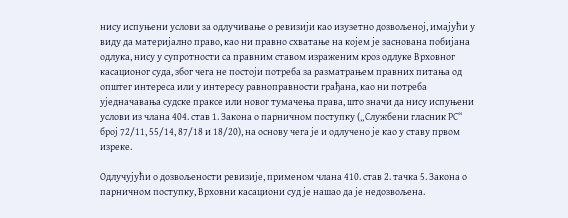нису испуњени услови за одлучивање о ревизији као изузетно дозвољеној, имајући у виду да материјално право, као ни правно схватање на којем је заснована побијана одлука, нису у супротности са правним ставом израженим кроз одлуке Врховног касационог суда, због чега не постоји потреба за разматрањем правних питања од општег интереса или у интересу равноправности грађана, као ни потреба уједначавања судске праксе или новог тумачења права, што значи да нису испуњени услови из члана 404. став 1. Закона о парничном поступку („Службени гласник РС“ број 72/11, 55/14, 87/18 и 18/20), на основу чега је и одлучено је као у ставу првом изреке.

Одлучујући о дозвољености ревизије, применом члана 410. став 2. тачка 5. Закона о парничном поступку, Врховни касациони суд је нашао да је недозвољена.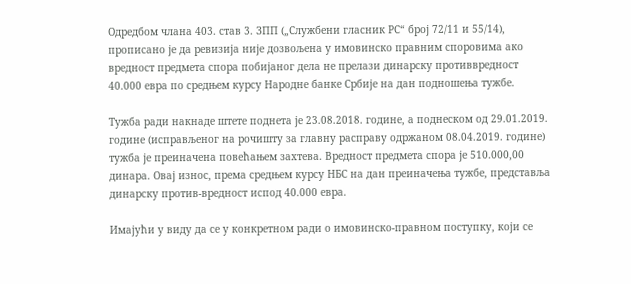Одредбом члана 403. став 3. ЗПП („Службени гласник РС“ број 72/11 и 55/14), прописано је да ревизија није дозвољена у имовинско правним споровима ако вредност предмета спора побијаног дела не прелази динарску противвредност 40.000 евра по средњем курсу Народне банке Србије на дан подношења тужбе.

Тужба ради накнаде штете поднета је 23.08.2018. године, а поднеском од 29.01.2019. године (исправљеног на рочишту за главну расправу одржаном 08.04.2019. године) тужба је преиначена повећањем захтева. Вредност предмета спора је 510.000,00 динара. Овај износ, према средњем курсу НБС на дан преиначења тужбе, представља динарску против-вредност испод 40.000 евра.

Имајући у виду да се у конкретном ради о имовинско-правном поступку, који се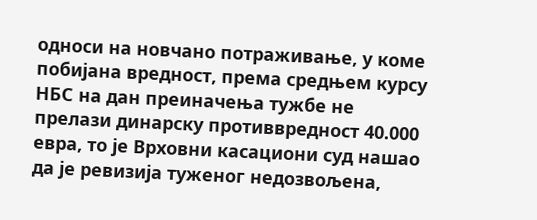односи на новчано потраживање, у коме побијана вредност, према средњем курсу НБС на дан преиначења тужбе не прелази динарску противвредност 40.000 евра, то је Врховни касациони суд нашао да је ревизија туженог недозвољена,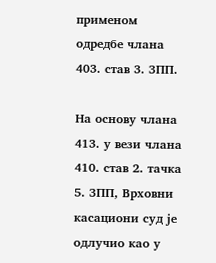применом одредбе члана 403. став 3. ЗПП.

На основу члана 413. у вези члана 410. став 2. тачка 5. ЗПП, Врховни касациони суд је одлучио као у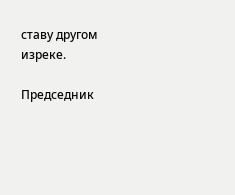ставу другом изреке.

Председник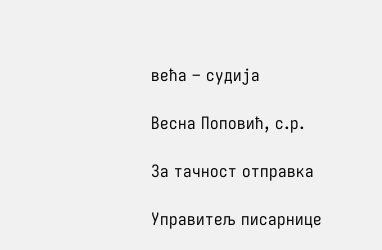већа – судија

Весна Поповић, с.р.

За тачност отправка

Управитељ писарнице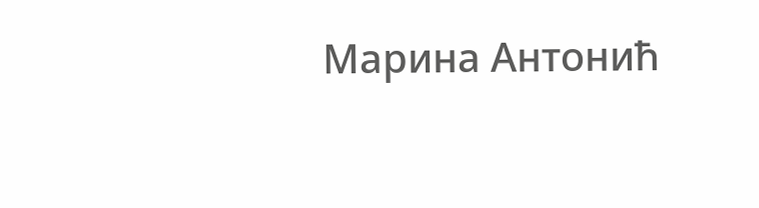Марина Антонић